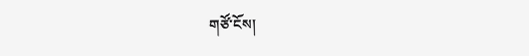གཙོ་ངོས།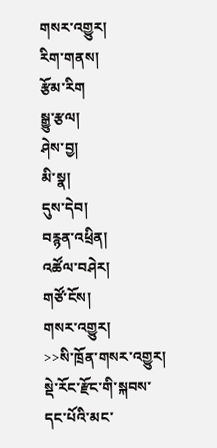གསར་འགྱུར།
རིག་གནས།
རྩོམ་རིག
སྒྱུ་རྩལ།
ཤེས་བྱ།
མི་སྣ།
དུས་དེབ།
བརྙན་འཕྲིན།
འཚོལ་བཤེར།
གཙོ་ངོས།
གསར་འགྱུར།
>>སི་ཁྲོན་གསར་འགྱུར།
སྡེ་རོང་རྫོང་གི་སྐབས་དང་པོའི་མང་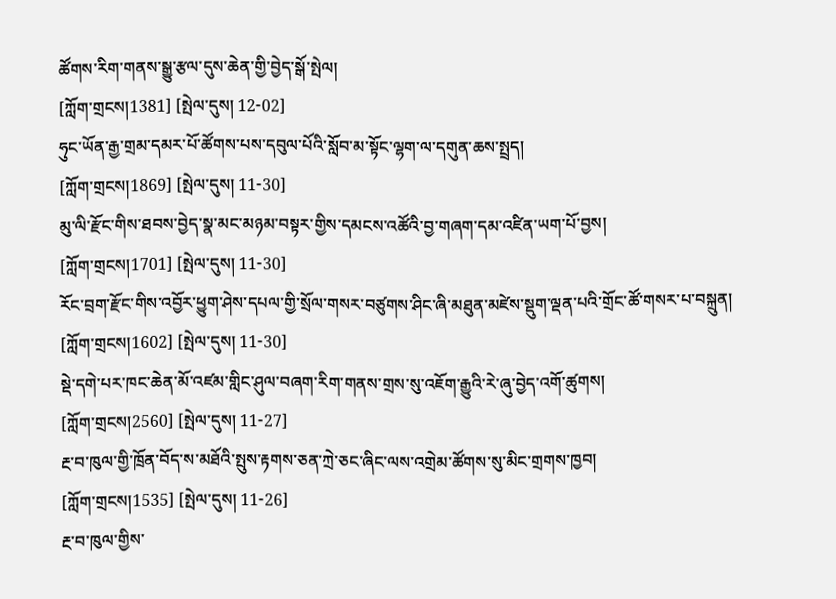ཚོགས་རིག་གནས་སྒྱུ་རྩལ་དུས་ཆེན་གྱི་བྱེད་སྒོ་སྤེལ།
[ཀློག་གྲངས།1381] [སྤེལ་དུས། 12-02]
ཧུང་ཡོན་རྒྱ་གྲམ་དམར་པོ་ཚོགས་པས་དབུལ་པོའི་སློབ་མ་སྟོང་ལྷག་ལ་དགུན་ཆས་སྤྲད།
[ཀློག་གྲངས།1869] [སྤེལ་དུས། 11-30]
མུ་ལི་རྫོང་གིས་ཐབས་བྱེད་སྣ་མང་མཉམ་བསྟར་གྱིས་དམངས་འཚོའི་བྱ་གཞག་དམ་འཛིན་ཡག་པོ་བྱས།
[ཀློག་གྲངས།1701] [སྤེལ་དུས། 11-30]
རོང་བྲག་རྫོང་གིས་འབྱོར་ཕྱུག་ཤེས་དཔལ་གྱི་སྲོལ་གསར་བཙུགས་ཤིང་ཞི་མཐུན་མཛེས་སྡུག་ལྡན་པའི་གྲོང་ཚོ་གསར་པ་བསྐྲུན།
[ཀློག་གྲངས།1602] [སྤེལ་དུས། 11-30]
སྡེ་དགེ་པར་ཁང་ཆེན་མོ་འཛམ་གླིང་ཤུལ་བཞག་རིག་གནས་གྲས་སུ་འཇོག་རྒྱུའི་རེ་ཞུ་བྱེད་འགོ་ཚུགས།
[ཀློག་གྲངས།2560] [སྤེལ་དུས། 11-27]
རྔ་བ་ཁུལ་གྱི་ཁྲོན་བོད་ས་མཐོའི་སྤུས་རྟགས་ཅན་ཀྲེ་ཅང་ཞིང་ལས་འགྲེམ་ཚོགས་སུ་མིང་གྲགས་ཁྱབ།
[ཀློག་གྲངས།1535] [སྤེལ་དུས། 11-26]
རྔ་བ་ཁུལ་གྱིས་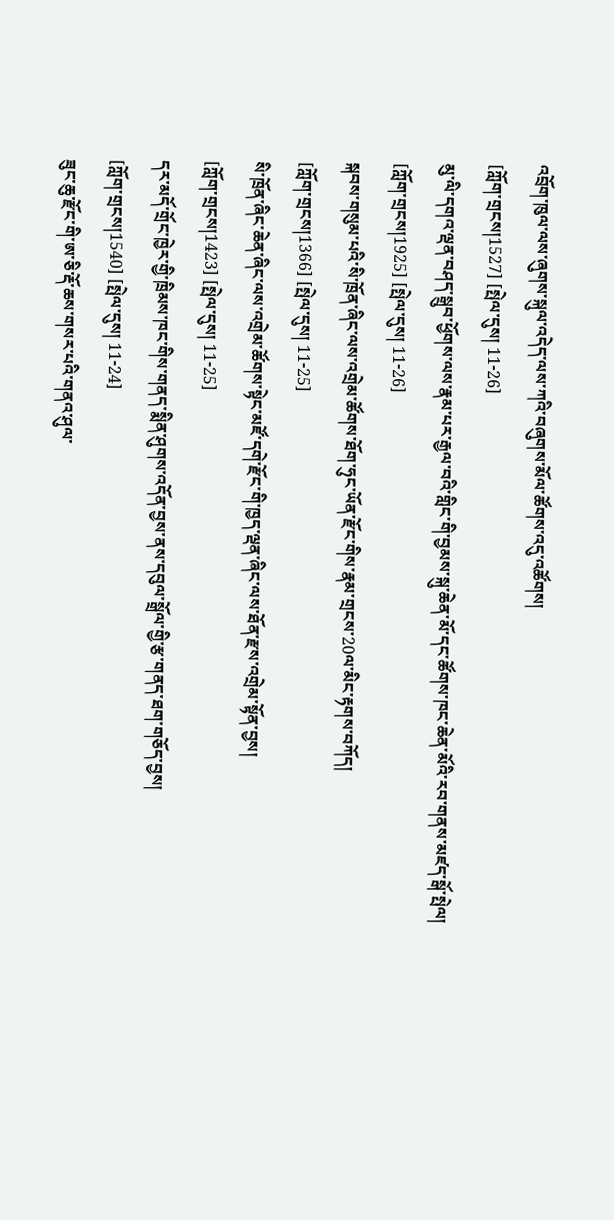འབྲོག་ཁུལ་ལས་ཞུགས་སྐུལ་འདེད་ལས་ཀའི་བཞུགས་མོལ་ཚོགས་འདུ་འཚོགས།
[ཀློག་གྲངས།1527] [སྤེལ་དུས། 11-26]
མུ་ལི་དགའ་ལྡན་བཤད་སྒྲུབ་ཕྱོགས་ལས་རྣམ་པར་རྒྱལ་བའི་གླིང་གི་བྱམས་སྐུ་ཆེན་མོ་དང་ཚོགས་ཁང་ཆེན་མོའི་རབ་གནས་མཛད་སྒོ་སྤེལ།
[ཀློག་གྲངས།1925] [སྤེལ་དུས། 11-26]
སྐབས་གསུམ་པའི་སི་ཁྲོན་ཞིང་ལས་འགྲེམ་ཚོགས་ཐོག་ཧུང་ཡོན་རྫོང་གིས་རྣམ་གྲངས་20ལ་མིང་རྟགས་བཀོད།
[ཀློག་གྲངས།1366] [སྤེལ་དུས། 11-25]
སི་ཁྲོན་ཞིང་ཆེན་ཞིང་ལས་འགྲེམ་ཚོགས་སྟེང་མཛོ་དགེ་རྫོང་གི་ཁྱད་ལྡན་ཞིང་ལས་ཐོན་རྫས་འགྲེམ་སྟོན་བྱས།
[ཀློག་གྲངས།1423] [སྤེལ་དུས། 11-25]
དར་མདོ་གྲོང་ཁྱེར་གྱི་ཁྲིམས་ཁང་གིས་གནད་སྨིན་ཤུགས་འདོན་བྱས་ནས་དབུལ་སྒྲོལ་གྱི་རྩ་གནད་ཐག་གཅོད་བྱས།
[ཀློག་གྲངས།1540] [སྤེལ་དུས། 11-24]
ཟུང་ཆུ་རྫོང་གི་ཨ་ཅི་རྡོ་ཆས་གསར་པའི་གནའ་ཤུལ་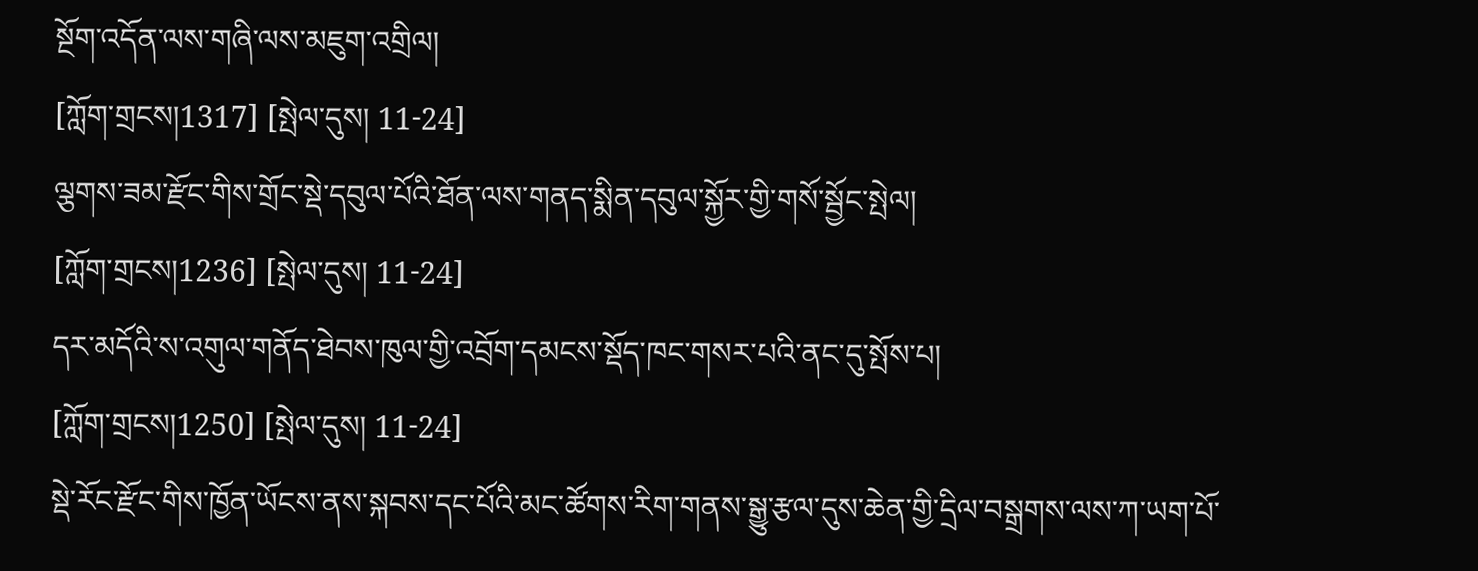སྔོག་འདོན་ལས་གཞི་ལས་མཇུག་འགྲིལ།
[ཀློག་གྲངས།1317] [སྤེལ་དུས། 11-24]
ལྕགས་ཟམ་རྫོང་གིས་གྲོང་སྡེ་དབུལ་པོའི་ཐོན་ལས་གནད་སྨིན་དབུལ་སྐྱོར་གྱི་གསོ་སྦྱོང་སྤེལ།
[ཀློག་གྲངས།1236] [སྤེལ་དུས། 11-24]
དར་མདོའི་ས་འགུལ་གནོད་ཐེབས་ཁུལ་གྱི་འབྲོག་དམངས་སྡོད་ཁང་གསར་པའི་ནང་དུ་སྤོས་པ།
[ཀློག་གྲངས།1250] [སྤེལ་དུས། 11-24]
སྡེ་རོང་རྫོང་གིས་ཁྱོན་ཡོངས་ནས་སྐབས་དང་པོའི་མང་ཚོགས་རིག་གནས་སྒྱུ་རྩལ་དུས་ཆེན་གྱི་དྲིལ་བསྒྲགས་ལས་ཀ་ཡག་པོ་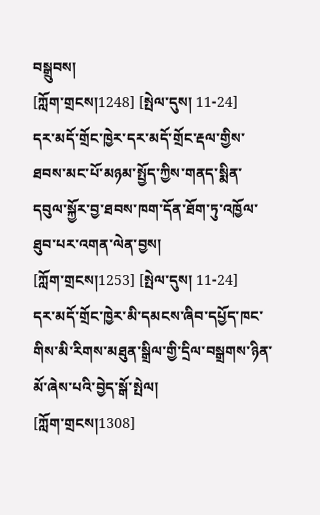བསྒྲུབས།
[ཀློག་གྲངས།1248] [སྤེལ་དུས། 11-24]
དར་མདོ་གྲོང་ཁྱེར་དར་མདོ་གྲོང་རྡལ་གྱིས་ཐབས་མང་པོ་མཉམ་སྤྱོད་ཀྱིས་གནད་སྨིན་དབུལ་སྐྱོར་བྱ་ཐབས་ཁག་དོན་ཐོག་ཏུ་འཁྱོལ་ཐུབ་པར་འགན་ལེན་བྱས།
[ཀློག་གྲངས།1253] [སྤེལ་དུས། 11-24]
དར་མདོ་གྲོང་ཁྱེར་མི་དམངས་ཞིབ་དཔྱོད་ཁང་གིས་མི་རིགས་མཐུན་སྒྲིལ་གྱི་དྲིལ་བསྒྲགས་ཉིན་མོ་ཞེས་པའི་བྱེད་སྒོ་སྤེལ།
[ཀློག་གྲངས།1308]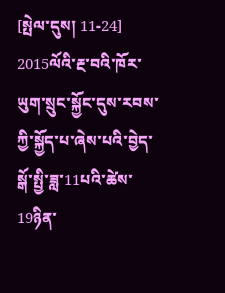[སྤེལ་དུས། 11-24]
2015ལོའི་རྔ་བའི་ཁོར་ཡུག་སྲུང་སྐྱོང་དུས་རབས་ཀྱི་སྐྱོད་པ་ཞེས་པའི་བྱེད་སྒོ་སྤྱི་ཟླ་11པའི་ཚེས་19ཉིན་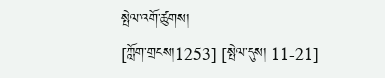སྤེལ་འགོ་ཚུགས།
[ཀློག་གྲངས།1253] [སྤེལ་དུས། 11-21]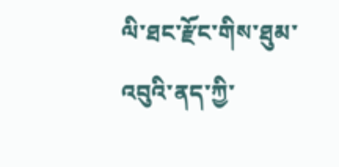ལི་ཐང་རྫོང་གིས་ཐུམ་འབུའི་ནད་ཀྱི་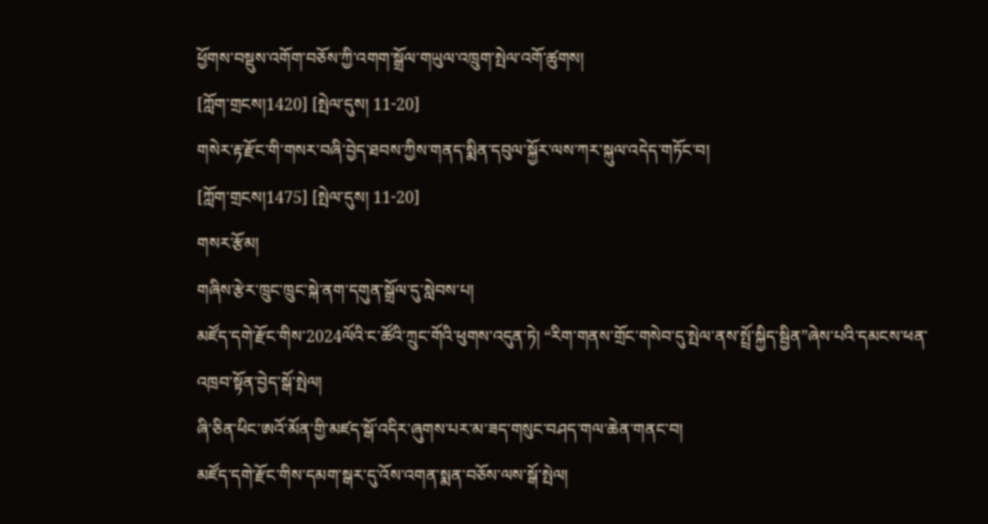ཕྱོགས་བསྡུས་འགོག་བཅོས་ཀྱི་འགག་སྒྲོལ་གཡུལ་འཁྲུག་སྤེལ་འགོ་ཚུགས།
[ཀློག་གྲངས།1420] [སྤེལ་དུས། 11-20]
གསེར་རྟ་རྫོང་གི་གསར་བཞི་བྱེད་ཐབས་ཀྱིས་གནད་སྨིན་དབུལ་སྐྱོར་ལས་ཀར་སྐུལ་འདེད་གཏོང་བ།
[ཀློག་གྲངས།1475] [སྤེལ་དུས། 11-20]
གསར་རྩོམ།
གཞིས་རྩེར་ཁྲུང་ཁྲུང་སྐེ་ནག་དགུན་སྒྲོལ་དུ་སླེབས་པ།
མཛོད་དགེ་རྫོང་གིས་2024ལོའི་ང་ཚོའི་ཀྲུང་གོའི་ཕུགས་འདུན་ཏེ། “རིག་གནས་གྲོང་གསེབ་དུ་སྤེལ་ནས་སྤྲོ་སྐྱིད་སྦྱིན”ཞེས་པའི་དམངས་ཕན་འཁྲབ་སྟོན་བྱེད་སྒོ་སྤེལ།
ཞི་ཅིན་ཕིང་ཨའོ་མོན་གྱི་མཛད་སྒོ་འདིར་ཞུགས་པར་མ་ཟད་གསུང་བཤད་གལ་ཆེན་གནང་བ།
མཛོད་དགེ་རྫོང་གིས་དམག་སྒར་དུ་འོས་འགན་སྨན་བཅོས་ལས་སྒོ་སྤེལ།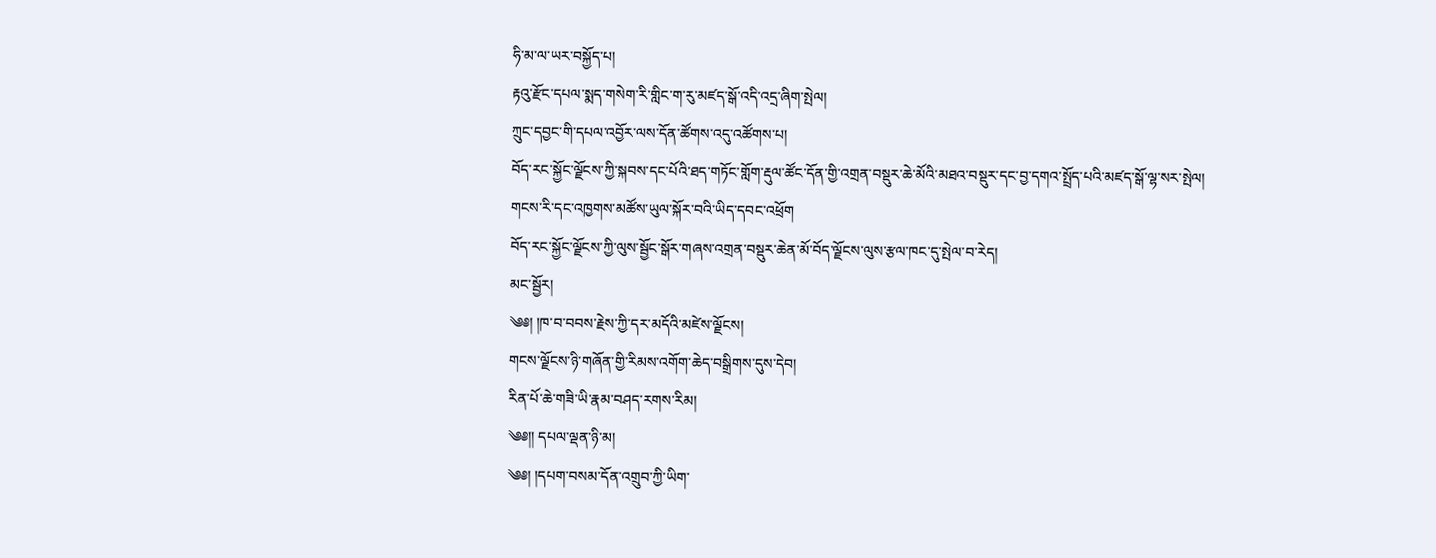ཧི་མ་ལ་ཡར་བསྐྱོད་པ།
རྟའུ་རྫོང་དཔལ་སྨད་གསེག་རི་གླིང་ག་རུ་མཛད་སྒོ་འདི་འདྲ་ཞིག་སྤེལ།
ཀྲུང་དབྱང་གི་དཔལ་འབྱོར་ལས་དོན་ཚོགས་འདུ་འཚོགས་པ།
བོད་རང་སྐྱོང་ལྗོངས་ཀྱི་སྐབས་དང་པོའི་ཐད་གཏོང་གློག་རྡུལ་ཚོང་དོན་གྱི་འགྲན་བསྡུར་ཆེ་མོའི་མཐའ་བསྡུར་དང་བྱ་དགའ་སྤྲོད་པའི་མཛད་སྒོ་ལྷ་སར་སྤེལ།
གངས་རི་དང་འཁྱགས་མཚོས་ཡུལ་སྐོར་བའི་ཡིད་དབང་འཕྲོག
བོད་རང་སྐྱོང་ལྗོངས་ཀྱི་ལུས་སྦྱོང་སྒོར་གཞས་འགྲན་བསྡུར་ཆེན་མོ་བོད་ལྗོངས་ལུས་རྩལ་ཁང་དུ་སྤེལ་བ་རེད།
མང་སྦྱོར།
༄༅། །ཁ་བ་བབས་རྗེས་ཀྱི་དར་མདོའི་མཛེས་ལྗོངས།
གངས་ལྗོངས་ཉི་གཞོན་གྱི་རིམས་འགོག་ཆེད་བསྒྲིགས་དུས་དེབ།
རིན་པོ་ཆེ་གཟི་ཡི་རྣམ་བཤད་རགས་རིམ།
༄༅།། དཔལ་ལྡན་ཉི་མ།
༄༅། །དཔག་བསམ་དོན་འགྲུབ་ཀྱི་ཡིག་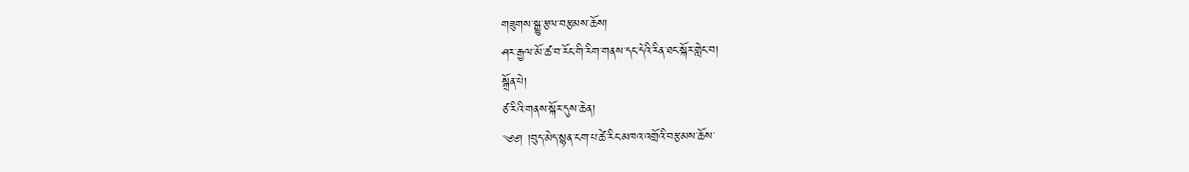གཟུགས་སྒྱུ་རྩལ་བརྩམས་ཆོས།
ཤར་རྒྱལ་མོ་ཚ་བ་རོང་གི་རིག་གནས་དང་དེའི་རིན་ཐང་སྐོར་གླེང་བ།
སྒྲོན་པེ།
ཙ་རིའི་གནས་སྐོར་དུས་ཆེན།
༄༅། །བུད་མེད་སྙན་ངག་པ་ཚེ་རིང་མཁའ་འགྲོའི་བརྩམས་ཆོས་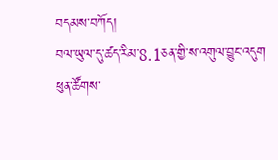བདམས་བཀོད།
བལ་ཡུལ་དུ་ཚད་རིམ་8.1ཅན་གྱི་ས་འགུལ་བྱུང་འདུག
ཕུན་ཚོགས་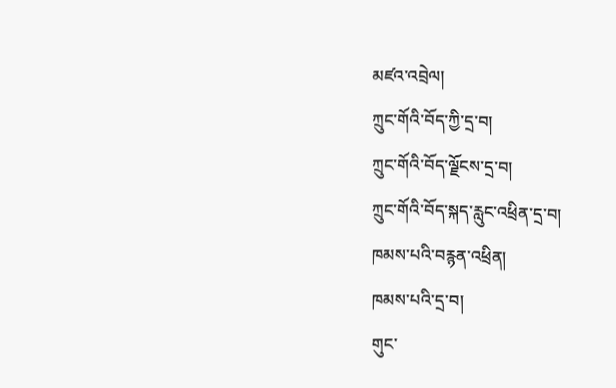མཛའ་འབྲེལ།
ཀྲུང་གོའི་བོད་ཀྱི་དྲ་བ།
ཀྲུང་གོའི་བོད་ལྗོངས་དྲ་བ།
ཀྲུང་གོའི་བོད་སྐད་རླུང་འཕྲིན་དྲ་བ།
ཁམས་པའི་བརྙན་འཕྲིན།
ཁམས་པའི་དྲ་བ།
གུང་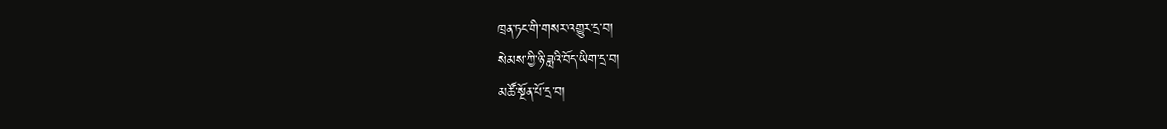ཁྲན་ཏང་གི་གསར་འགྱུར་དྲ་བ།
སེམས་ཀྱི་ཉི་ཟླའི་བོད་ཡིག་དྲ་བ།
མཚོ་སྔོན་པོ་དྲ་བ།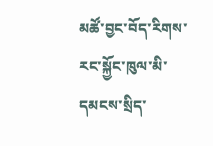མཚོ་བྱང་བོད་རིགས་རང་སྐྱོང་ཁུལ་མི་དམངས་སྲིད་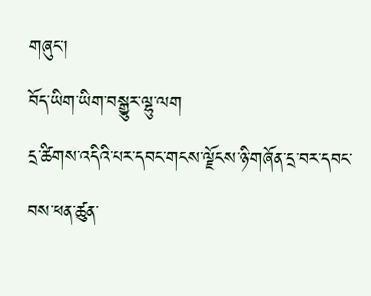གཞུང་།
བོད་ཡིག་ཡིག་བསྒྱུར་ལྷུ་ལག
དྲ་ཚིགས་འདིའི་པར་དབང་གངས་ལྗོངས་ཉི་གཞོན་དྲ་བར་དབང་བས་ཕན་ཚུན་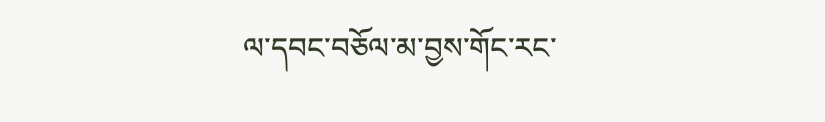ལ་དབང་བཅོལ་མ་བྱས་གོང་རང་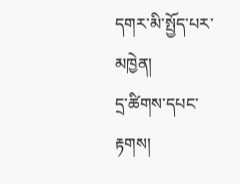དགར་མི་སྤྱོད་པར་མཁྱེན།
དྲ་ཚིགས་དཔང་རྟགས།